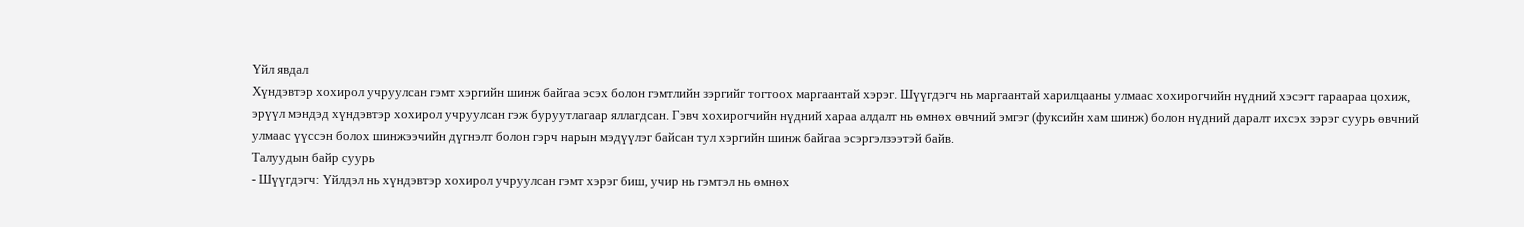Үйл явдал
Хүндэвтэр хохирол учруулсан гэмт хэргийн шинж байгаа эсэх болон гэмтлийн зэргийг тогтоох маргаантай хэрэг. Шүүгдэгч нь маргаантай харилцааны улмаас хохирогчийн нүдний хэсэгт гараараа цохиж, эрүүл мэндэд хүндэвтэр хохирол учруулсан гэж буруутлагаар яллагдсан. Гэвч хохирогчийн нүдний хараа алдалт нь өмнөх өвчний эмгэг (фуксийн хам шинж) болон нүдний даралт ихсэх зэрэг суурь өвчний улмаас үүссэн болох шинжээчийн дүгнэлт болон гэрч нарын мэдүүлэг байсан тул хэргийн шинж байгаа эсэргэлзээтэй байв.
Талуудын байр суурь
- Шүүгдэгч: Үйлдэл нь хүндэвтэр хохирол учруулсан гэмт хэрэг биш, учир нь гэмтэл нь өмнөх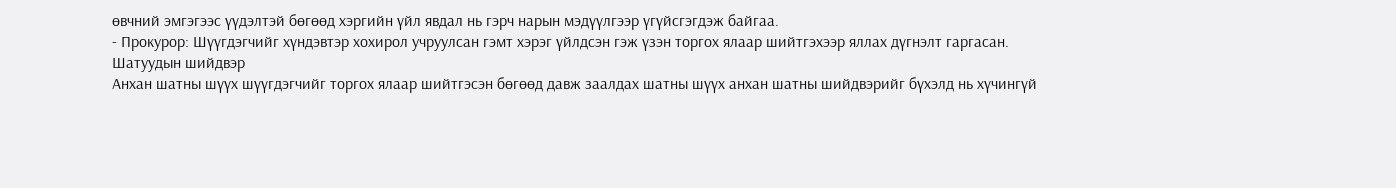өвчний эмгэгээс үүдэлтэй бөгөөд хэргийн үйл явдал нь гэрч нарын мэдүүлгээр үгүйсгэгдэж байгаа.
- Прокурор: Шүүгдэгчийг хүндэвтэр хохирол учруулсан гэмт хэрэг үйлдсэн гэж үзэн торгох ялаар шийтгэхээр яллах дүгнэлт гаргасан.
Шатуудын шийдвэр
Анхан шатны шүүх шүүгдэгчийг торгох ялаар шийтгэсэн бөгөөд давж заалдах шатны шүүх анхан шатны шийдвэрийг бүхэлд нь хүчингүй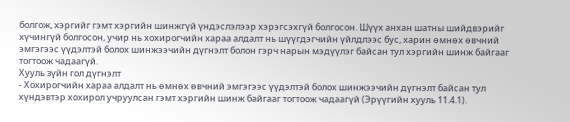болгож, хэргийг гэмт хэргийн шинжгүй үндэслэлээр хэрэгсэхгүй болгосон. Шүүх анхан шатны шийдвэрийг хүчингүй болгосон, учир нь хохирогчийн хараа алдалт нь шүүгдэгчийн үйлдлээс бус, харин өмнөх өвчний эмгэгээс үүдэлтэй болох шинжээчийн дүгнэлт болон гэрч нарын мэдүүлэг байсан тул хэргийн шинж байгааг тогтоож чадаагүй.
Хууль зүйн гол дүгнэлт
- Хохирогчийн хараа алдалт нь өмнөх өвчний эмгэгээс үүдэлтэй болох шинжээчийн дүгнэлт байсан тул хүндэвтэр хохирол учруулсан гэмт хэргийн шинж байгааг тогтоож чадаагүй (Эрүүгийн хууль 11.4.1).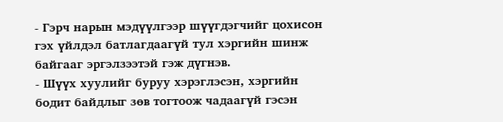- Гэрч нарын мэдүүлгээр шүүгдэгчийг цохисон гэх үйлдэл батлагдаагүй тул хэргийн шинж байгааг эргэлзээтэй гэж дүгнэв.
- Шүүх хуулийг буруу хэрэглэсэн, хэргийн бодит байдлыг зөв тогтоож чадаагүй гэсэн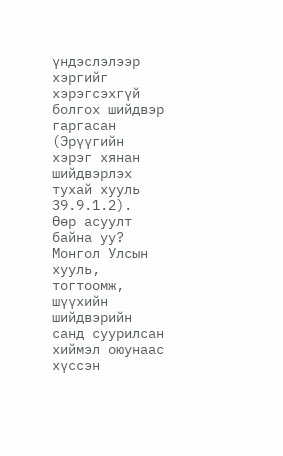үндэслэлээр хэргийг хэрэгсэхгүй болгох шийдвэр гаргасан (Эрүүгийн хэрэг хянан шийдвэрлэх тухай хууль 39.9.1.2).
Өөр асуулт байна уу?
Монгол Улсын хууль, тогтоомж, шүүхийн шийдвэрийн санд суурилсан хиймэл оюунаас хүссэн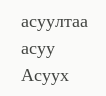асуултаа асуу
Асуух